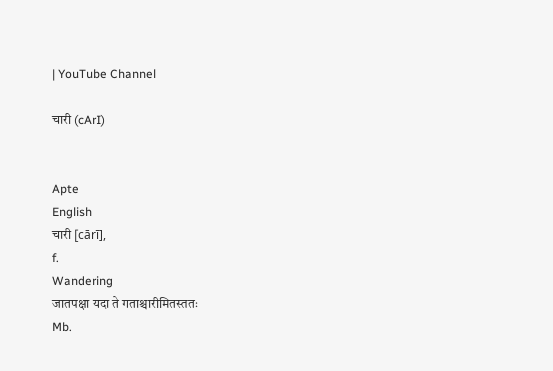| YouTube Channel

चारी (cArI)


Apte
English
चारी [cārī],
f.
Wandering
जातपक्षा यदा ते गताश्चारीमितस्ततः
Mb.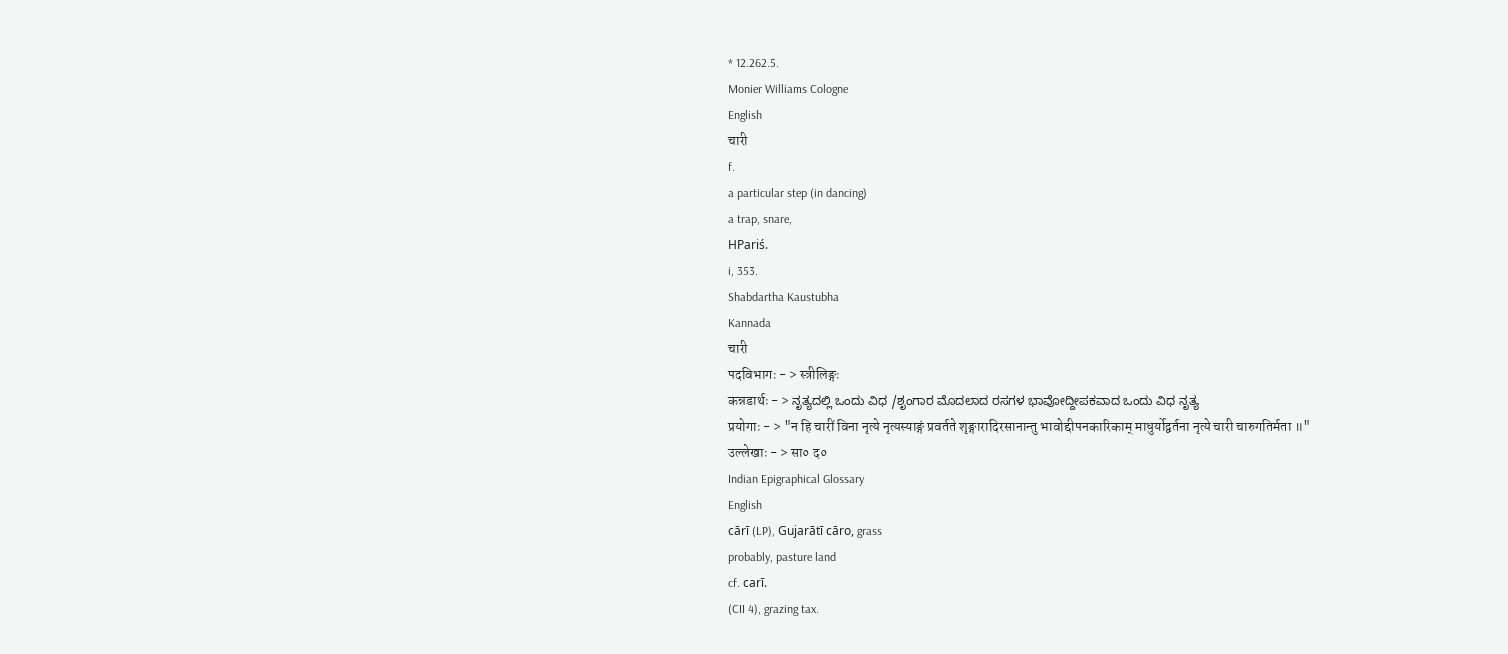* 12.262.5.
Monier Williams Cologne
English
चारी
f.
a particular step (in dancing)
a trap, snare,
HPariś.
i, 353.
Shabdartha Kaustubha
Kannada
चारी
पदविभागः - > स्त्रीलिङ्गः
कन्नडार्थः - > ನೃತ್ಯದಲ್ಲಿ ಒಂದು ವಿಧ /ಶೃಂಗಾರ ಮೊದಲಾದ ರಸಗಳ ಭಾವೋದ್ದೀಪಕವಾದ ಒಂದು ವಿಧ ನೃತ್ಯ
प्रयोगाः - > "न हि चारीं विना नृत्ये नृत्यस्याङ्गं प्रवर्तते शृङ्गारादिरसानान्तु भावोद्दीपनकारिकाम् माधुर्योद्वर्तना नृत्ये चारी चारुगतिर्मता ॥"
उल्लेखाः - > सा० द०
Indian Epigraphical Glossary
English
cārī (LP), Gujarātī cāro, grass
probably, pasture land
cf. carī.
(CII 4), grazing tax.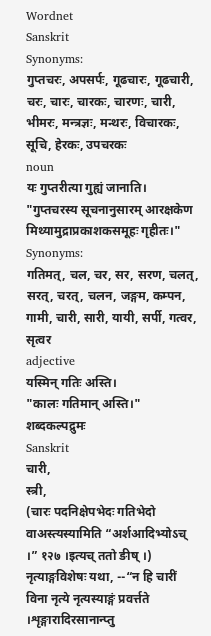Wordnet
Sanskrit
Synonyms:
गुप्तचरः, अपसर्पः, गूढचारः, गूढचारी, चरः, चारः, चारकः, चारणः, चारी, भीमरः, मन्त्रज्ञः, मन्थरः, विचारकः, सूचि, हेरकः, उपचरकः
noun
यः गुप्तरीत्या गुह्यं जानाति।
"गुप्तचरस्य सूचनानुसारम् आरक्षकेण मिथ्यामुद्राप्रकाशकसमूहः गृहीतः।"
Synonyms:
गतिमत्, चल, चर, सर, सरण, चलत्, सरत्, चरत्, चलन, जङ्गम, कम्पन, गामी, चारी, सारी, यायी, सर्पी, गत्वर, सृत्वर
adjective
यस्मिन् गतिः अस्ति।
"कालः गतिमान् अस्ति।"
शब्दकल्पद्रुमः
Sanskrit
चारी,
स्त्री,
(चारः पदनिक्षेपभेदः गतिभेदो वाअस्त्यस्यामिति “अर्शआदिभ्योऽच् ।” १२७ ।इत्यच् ततो ङीष् ।) नृत्याङ्गविशेषः यथा, --“न हि चारीं विना नृत्ये नृत्यस्याङ्गं प्रवर्त्तते ।शृङ्गारादिरसानान्प्तु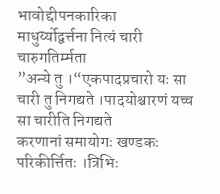भावोद्दीपनकारिका
माधुर्य्योद्वर्त्तना नित्यं चारी चारुगतिर्म्मता
”अन्ये तु ।“एकपादप्रचारो यः सा चारी तु निगद्यते ।पादयोश्चारणं यच्च सा चारीति निगद्यते
करणानां समायोगः खण्डकः परिकीर्त्तितः ।त्रिभिः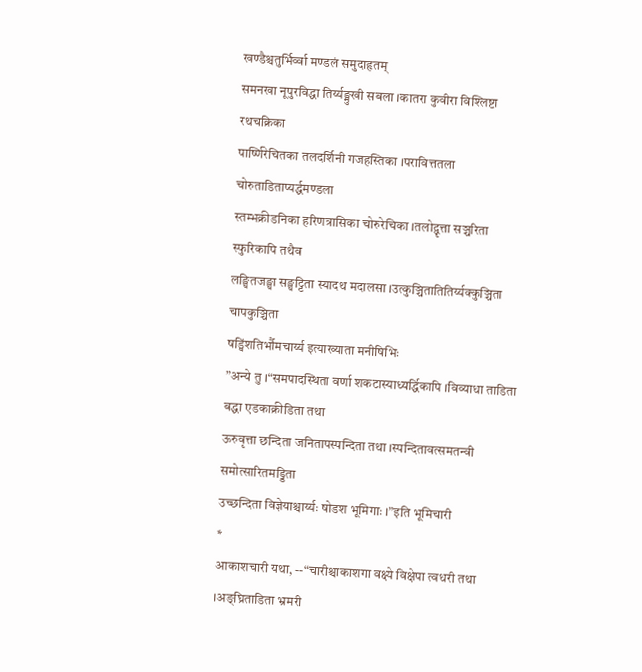खण्डैश्चतुर्भिर्व्वा मण्डलं समुदाहृतम्
समनखा नूपुरविद्धा तिर्य्यङ्मुखी सबला ।कातरा कुवीरा विश्लिष्टा रथचक्रिका
पार्ष्णिरेचितका तलदर्शिनी गजहस्तिका ।परावित्ततला चोरुताडिताप्यर्द्धमण्डला
स्तम्भक्रीडनिका हरिणत्रासिका चोरुरेचिका ।तलोद्वृत्ता सञ्चरिता स्फुरिकापि तथैव
लङ्घितजङ्घा सङ्घट्टिता स्यादथ मदालसा ।उत्कुञ्चितातितिर्य्यक्कुञ्चिता चापकुञ्चिता
षड्विंशतिर्भौमचार्य्य इत्याख्याता मनीषिभिः
”अन्ये तु ।“समपादस्थिता वर्णा शकटास्याध्यर्द्धिकापि ।विव्याधा ताडिता बद्धा एडकाक्रीडिता तथा
ऊरुवृत्ता छन्दिता जनितापस्पन्दिता तथा ।स्पन्दितावत्समतन्वी समोत्सारितमड्डिता
उच्छन्दिता विज्ञेयाश्चार्य्यः षोडश भूमिगाः ।”इति भूमिचारी
*
आकाशचारी यथा, --“चारीश्चाकाशगा वक्ष्ये विक्षेपा त्वधरी तथा ।अङ्घ्रिताडिता भ्रमरी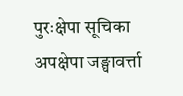पुरःक्षेपा सूचिका
अपक्षेपा जङ्घावर्त्ता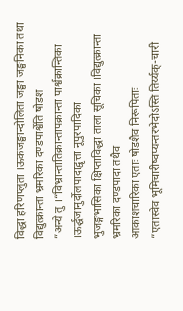विद्धा हरिणप्लुता ।ऊकजङ्घान्दोलिता जङ्घा जङ्घनिका तथा
विद्युत्क्रान्ता भ्रमरिका दण्डपार्श्वेति षोडश
”अन्ये तु ।“विभ्रान्तातिक्रान्तापक्रान्ता पार्श्वक्रान्तिका ।ऊर्द्घजानुर्दोलपादाद्वृत्ता नूपुरपादिका
भुजङ्गभासिका क्षिप्ताविद्धा ताला सूचिका ।विद्युत्क्रान्ता भ्रमरिका दण्डपादा तथैव
आकाशचारिका एताः षोडशैव निरूपिताः
”एतास्वेव भूमिचारीष्वप्यन्तरभेदोऽस्ति तिर्य्यक्-चारी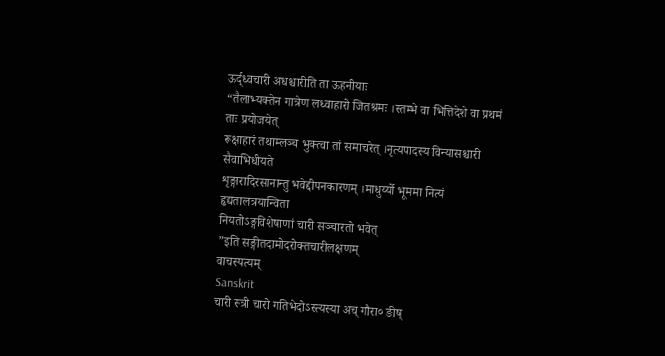ऊर्द्ध्वचारी अधश्चारीति ता ऊहनीयाः
“तैलाभ्यक्तेन गात्रेण लध्वाहारो जितश्रमः ।स्तम्भे वा भित्तिदेशे वा प्रथमं ताः प्रयोजयेत्
रूक्षाहारं तथाम्लञ्च भुक्त्वा तां समाचरेत् ।नृत्यपादस्य विन्यासश्चारी सैवाभिधीयते
शृङ्गारादिरसानान्तु भवेद्दीपनकारणम् ।माधुर्य्यो भूममा नित्यं हृद्यतालत्रयान्विता
नियतोऽङ्गविशेषाणां चारी सञ्चारतो भवेत्
”इति सङ्गीतदामोदरोक्तचारीलक्षणम्
वाचस्पत्यम्
Sanskrit
चारी स्त्री चारो गतिभेदोऽस्त्यस्या अच् गौरा० ङीष्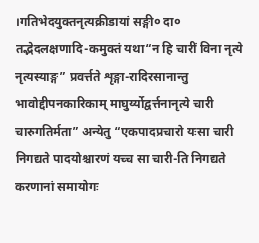।गतिभेदयुक्तनृत्यक्रीडायां सङ्गी० दा० तद्भेदलक्षणादि-कमुक्तं यथा“न हि चारीं विना नृत्ये नृत्यस्याङ्ग” प्रवर्त्तते शृङ्गा-रादिरसानान्तु भावोद्दीपनकारिकाम् माघुर्य्योद्वर्त्तनानृत्ये चारी चारुगतिर्मता” अन्येतु “एकपादप्रचारो यःसा चारी निगद्यते पादयोश्चारणं यच्च सा चारी-ति निगद्यते करणानां समायोगः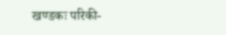खण्डकः परिकी-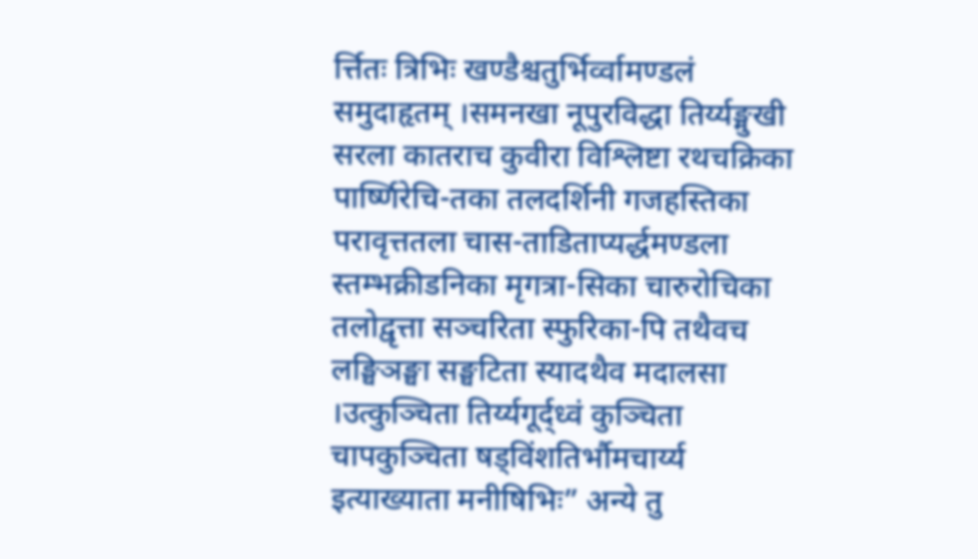र्त्तितः त्रिभिः खण्डैश्चतुर्भिर्व्वामण्डलं समुदाहृतम् ।समनखा नूपुरविद्धा तिर्य्यङ्मुखी सरला कातराच कुवीरा विश्लिष्टा रथचक्रिका पार्ष्णिरेचि-तका तलदर्शिनी गजहस्तिका परावृत्ततला चास-ताडिताप्यर्द्धमण्डला स्तम्भक्रीडनिका मृगत्रा-सिका चारुरोचिका तलोद्वृत्ता सञ्चरिता स्फुरिका-पि तथैवच लङ्घिञङ्घा सङ्घटिता स्यादथैव मदालसा ।उत्कुञ्चिता तिर्य्यगूर्द्ध्वं कुञ्चिता चापकुञ्चिता षड्विंशतिर्भौमचार्य्य इत्याख्याता मनीषिभिः” अन्ये तु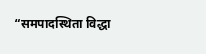“समपादस्थिता विद्धा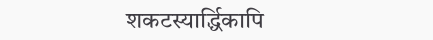शकटस्यार्द्धिकापि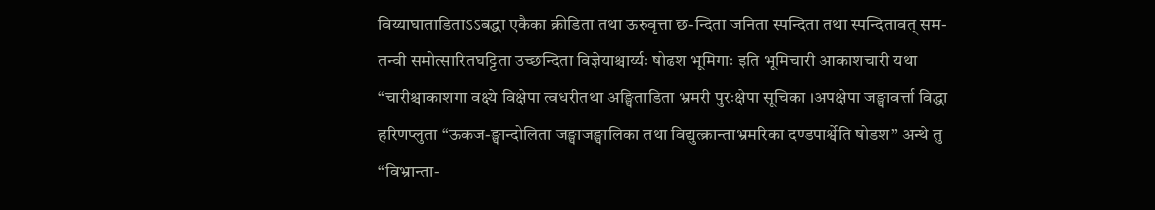विय्याघाताडिताऽऽबद्धा एकैका क्रीडिता तथा ऊरुवृत्ता छ-न्दिता जनिता स्पन्दिता तथा स्पन्दितावत् सम-तन्वी समोत्सारितघट्टिता उच्छन्दिता विज्ञेयाश्चार्य्यः षोढश भूमिगाः इति भूमिचारी आकाशचारी यथा “चारीश्चाकाशगा वक्ष्ये विक्षेपा त्वधरीतथा अङ्घिताडिता भ्रमरी पुरःक्षेपा सूचिका ।अपक्षेपा जङ्घावर्त्ता विद्धा हरिणप्लुता “ऊकज-ङ्घान्दोलिता जङ्घाजङ्घालिका तथा विद्युत्क्रान्ताभ्रमरिका दण्डपार्श्वेति षोडश” अन्थे तु “विभ्रान्ता-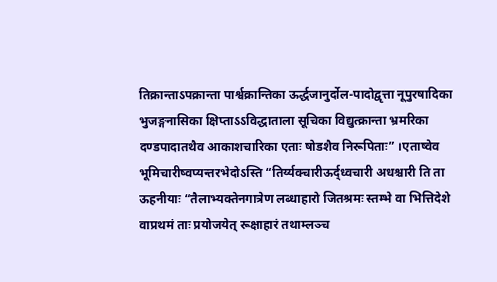तिक्रान्ताऽपक्रान्ता पार्श्वक्रान्तिका ऊर्द्धजानुर्दोल-पादोद्वृत्ता नूपुरषादिका भुजङ्गनासिका क्षिप्ताऽऽविद्धाताला सूचिका विद्युत्क्रान्ता भ्रमरिका दण्डपादातथैव आकाशचारिका एताः षोडशैव निरूपिताः” ।एताष्वेव भूमिचारीष्वप्यन्तरभेदोऽस्ति “तिर्य्यक्चारीऊर्द्ध्वचारी अधश्चारी ति ता ऊहनीयाः “तैलाभ्यक्तेनगात्रेण लब्धाहारो जितश्रमः स्तम्भे वा भित्तिदेशे वाप्रथमं ताः प्रयोजयेत् रूक्षाहारं तथाम्लञ्च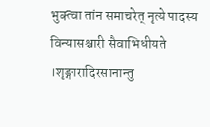भुक्त्वा तांन समाचरेत् नृत्ये पादस्य विन्यासश्चारी सैवाभिधीयते ।शृङ्गारादिरसानान्तु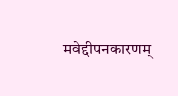मवेद्दीपनकारणम्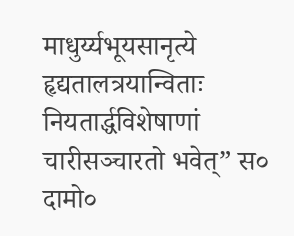माधुर्य्यभूयसानृत्ये हृद्यतालत्रयान्विताः नियतार्द्धविशेषाणां चारीसञ्चारतो भवेत्” स० दामो०